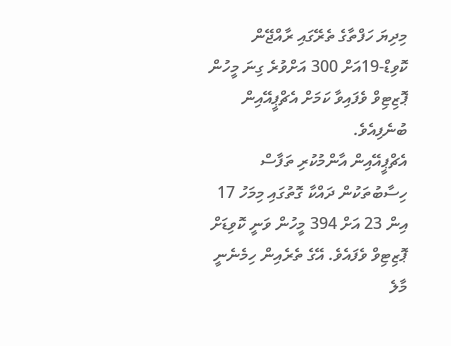މިދިޔަ ހަފްތާގެ ތެރޭގައި ރާއްޖޭން ކޮވިޑް-19އަށް 300 އަށްވުރެ ގިނަ މީހުން ޕޮޒިޓިވް ވެފައިވާ ކަމަށް އެޗްޕީއޭއިން ބުނެފިއެވެ.
އެޗްޕީއޭއިން އާންމުކުރި ތަފާސް ހިސާބުތަކުން ދައްކާ ގޮތުގައި މިމަހު 17 އިން 23 އަށް 394 މީހުން ވަނީ ކޮވިޑަށް ޕޮޒިޓިވް ވެފައެވެ. އޭގެ ތެރެއިން ހިމެނެނީ މާލެ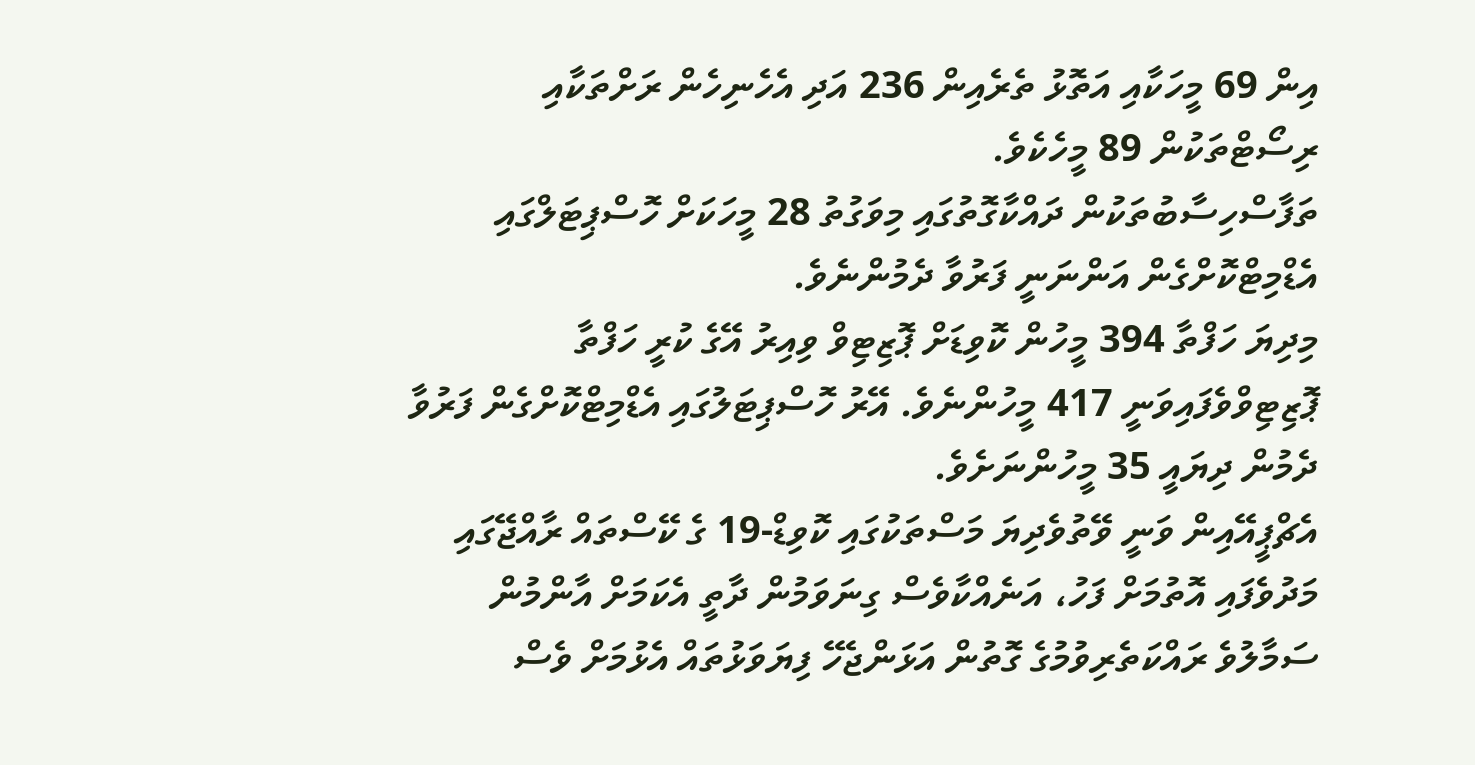އިން 69 މީހަކާއި އަތޮޅު ތެރެއިން 236 އަދި އެހެނިހެން ރަށްތަކާއި ރިސޯޓްތަކުން 89 މީހެކެވެ.
ތަފާސްހިސާބުތަކުން ދައްކާގޮތުގައި މިވަގުތު 28 މީހަކަށް ހޮސްޕިޓަލްގައި އެޑްމިޓްކޮށްގެން އަންނަނީ ފަރުވާ ދެމުންނެވެ.
މިދިޔަ ހަފްތާ 394 މީހުން ކޮވިޑަށް ޕޮޒިޓިވް ވިއިރު އޭގެ ކުރީ ހަފްތާ ޕޮޒިޓިވްވެފައިވަނީ 417 މީހުންނެވެ. އޭރު ހޮސްޕިޓަލުގައި އެޑްމިޓްކޮށްގެން ފަރުވާ ދެމުން ދިޔައީ 35 މީހުންނަށެވެ.
އެޗްޕީއޭއިން ވަނީ ވޭތުވެދިޔަ މަސްތަކުގައި ކޮވިޑް-19 ގެ ކޭސްތައް ރާއްޖޭގައި މަދުވެފައި އޮތުމަށް ފަހު، އަނެއްކާވެސް ގިނަވަމުން ދާތީ އެކަމަށް އާންމުން ސަމާލުވެ ރައްކަތެރިވުމުގެ ގޮތުން އަޅަންޖެހޭ ފިޔަވަޅުތައް އެޅުމަށް ވެސް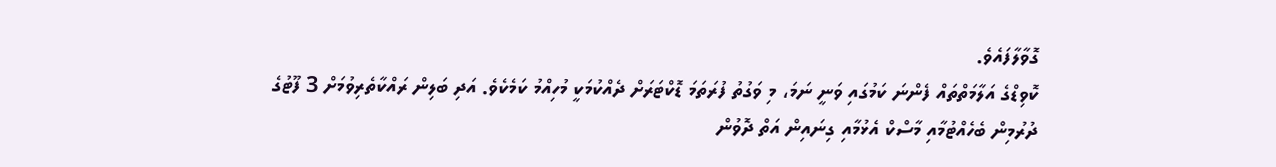ގޮވާލާފައެވެ.
ކޮވިޑްގެ އަލާމަތްތައް ފެންނަ ކަމުގައި ވަނީ ނަމަ، މި ވަގުތު ފުރަތަމަ ޑޮކްޓަރަށް ދެއްކުމަކީ މުހިއްމު ކަމެކެވެ. އަދި ބަލިން ރައްކާތެރިވުމަށް 3 ފޫޓުގެ ދުރުމިން ބެހެއްޓުމާއި މާސްކް އެޅުމާއި ގިނައިން އަތް ދޮވުން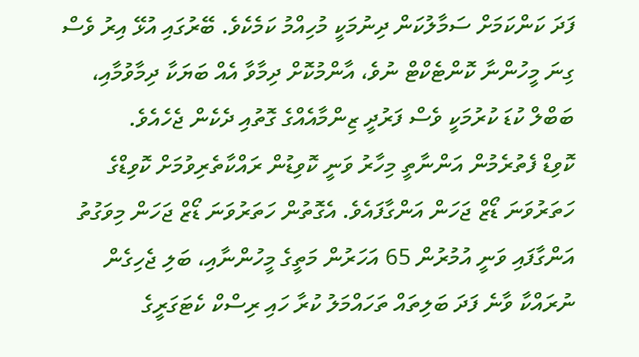ފަދަ ކަންކަމަށް ސަމާލުކަން ދިނުމަކީ މުހިއްމު ކަމެކެވެ. ބޭރުގައި އުޅޭ އިރު ވެސް ގިނަ މީހުންނާ ކޮންޓެކްޓް ނުވެ، އާންމުކޮށް ދިމާވާ އެއް ބަޔަކާ ދިމާވުމާއި، ބަބްލް ކުޑަ ކުރުމަކީ ވެސް ފަރުދީ ޒިންމާއެއްގެ ގޮތުއި ދެކެން ޖެހެއެވެ.
ކޮވިޑް ފެތުރެމުން އަންނާތީ މިހާރު ވަނީ ކޮވިޑުން ރައްކާތެރިވުމަށް ކޮވިޑްގެ ހަތަރުވަނަ ޑޯޒް ޖަހަން އަންގާފައެވެ. އެގޮތުން ހަތަރުވަނަ ޑޯޒް ޖަހަން މިވަގުތު އަންގާފައި ވަނީ އުމުރުން 65 އަހަރުން މަތީގެ މީހުންނާއި، ބަލި ޖެހިގެން ނުރައްކާ ވާނެ ފަދަ ބަލިތައް ތަހައްމަލު ކުރާ ހައި ރިސްކް ކެޓަގަރީގެ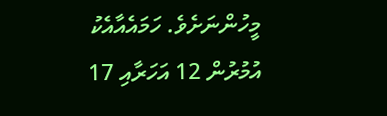މީހުންނަށެވެ. ހަމައެއާއެކު އުމުރުން 12 އަހަރާއި 17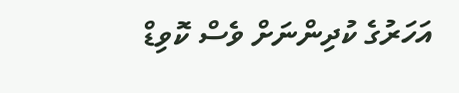އަހަރުގެ ކުދިންނަށް ވެސް ކޮވިޑް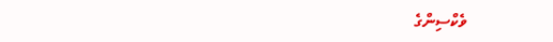ވެކްސިންގެ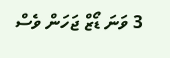3 ވަނަ ޑޯޒް ޖަހަން ވެސް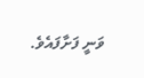ވަނީ ފަށާފައެވެ.